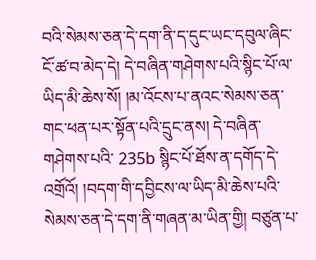བའི་སེམས་ཅན་དེ་དག་ནི་ད་དུང་ཡང་དབུལ་ཞིང་ངོ་ཚ་བ་མེད་དེ། དེ་བཞིན་གཤེགས་པའི་སྙིང་པོ་ལ་ཡིད་མི་ཆེས་སོ། །མ་འོངས་པ་ནའང་སེམས་ཅན་གང་ཕན་པར་སྟོན་པའི་དྲུང་ནས། དེ་བཞིན་གཤེགས་པའི་ 235b སྙིང་པོ་ཐོས་ན་དགོད་དེ་འགྲོའོ། །བདག་གི་དབྱིངས་ལ་ཡིད་མི་ཆེས་པའི་སེམས་ཅན་དེ་དག་ནི་གཞན་མ་ཡིན་གྱི། བཙུན་པ་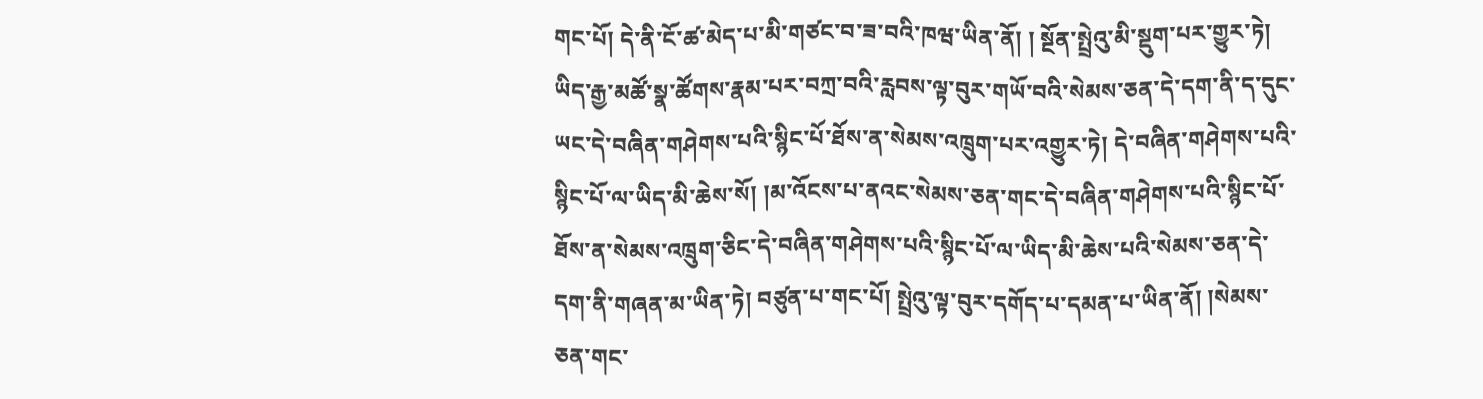གང་པོ། དེ་ནི་ངོ་ཚ་མེད་པ་མི་གཙང་བ་ཟ་བའི་ཁཝ་ཡིན་ནོ། ། སྔོན་སྤྲེའུ་མི་སྡུག་པར་གྱུར་ཏེ། ཡིད་རྒྱ་མཚོ་སྣ་ཚོགས་རྣམ་པར་བཀྲ་བའི་རླབས་ལྟ་བུར་གཡོ་བའི་སེམས་ཅན་དེ་དག་ནི་ད་དུང་ཡང་དེ་བཞིན་གཤེགས་པའི་སྙིང་པོ་ཐོས་ན་སེམས་འཁྲུག་པར་འགྱུར་ཏེ། དེ་བཞིན་གཤེགས་པའི་སྙིང་པོ་ལ་ཡིད་མི་ཆེས་སོ། །མ་འོངས་པ་ནའང་སེམས་ཅན་གང་དེ་བཞིན་གཤེགས་པའི་སྙིང་པོ་ཐོས་ན་སེམས་འཁྲུག་ཅིང་དེ་བཞིན་གཤེགས་པའི་སྙིང་པོ་ལ་ཡིད་མི་ཆེས་པའི་སེམས་ཅན་དེ་དག་ནི་གཞན་མ་ཡིན་ཏེ། བཙུན་པ་གང་པོ། སྤྲེའུ་ལྟ་བུར་དགོད་པ་དམན་པ་ཡིན་ནོ། །སེམས་ཅན་གང་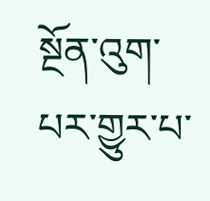སྔོན་འུག་པར་གྱུར་པ་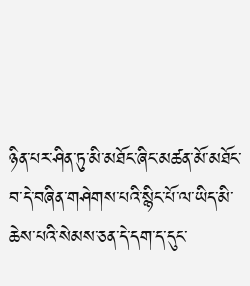ཉིན་པར་ཤིན་ཏུ་མི་མཐོང་ཞིང་མཚན་མོ་མཐོང་བ་དེ་བཞིན་གཤེགས་པའི་སྙིང་པོ་ལ་ཡིད་མི་ཆེས་པའི་སེམས་ཅན་དེ་དག་ད་དུང་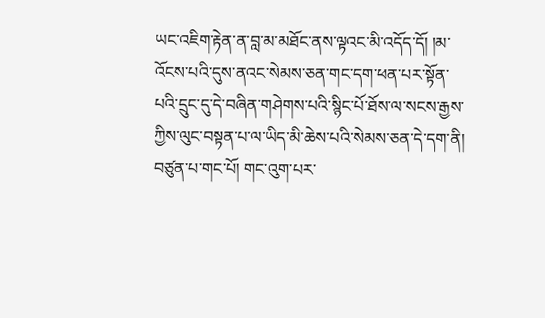ཡང་འཇིག་རྟེན་ན་བླ་མ་མཐོང་ནས་ལྟའང་མི་འདོད་དོ། །མ་འོངས་པའི་དུས་ནའང་སེམས་ཅན་གང་དག་ཕན་པར་སྟོན་པའི་དྲུང་དུ་དེ་བཞིན་གཤེགས་པའི་སྙིང་པོ་ཐོས་ལ་སངས་རྒྱས་ཀྱིས་ལུང་བསྟན་པ་ལ་ཡིད་མི་ཆེས་པའི་སེམས་ཅན་དེ་དག་ནི། བཙུན་པ་གང་པོ། གང་འུག་པར་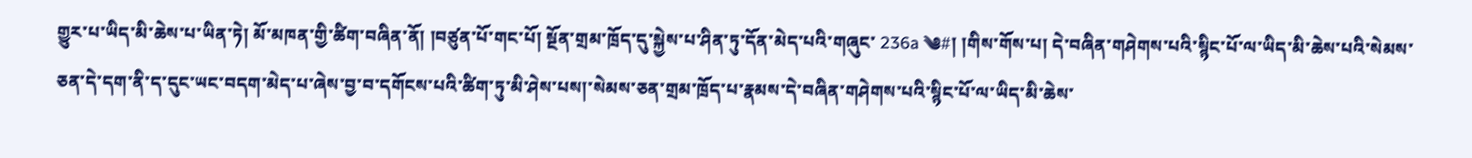གྱུར་པ་ཡིད་མི་ཆེས་པ་ཡིན་ཏེ། མོ་མཁན་གྱི་ཚིག་བཞིན་ནོ། །བཙུན་པོ་གང་པོ། སྔོན་གྲམ་ཁྲོད་དུ་སྐྱེས་པ་ཤིན་ཏུ་དོན་མེད་པའི་གཞུང་ 236a ༄#། །གིས་གོས་པ། དེ་བཞིན་གཤེགས་པའི་སྙིང་པོ་ལ་ཡིད་མི་ཆེས་པའི་སེམས་ཅན་དེ་དག་ནི་ད་དུང་ཡང་བདག་མེད་པ་ཞེས་བྱ་བ་དགོངས་པའི་ཚིག་ཏུ་མི་ཤེས་པས།་སེམས་ཅན་གྲམ་ཁྲོད་པ་རྣམས་དེ་བཞིན་གཤེགས་པའི་སྙིང་པོ་ལ་ཡིད་མི་ཆེས་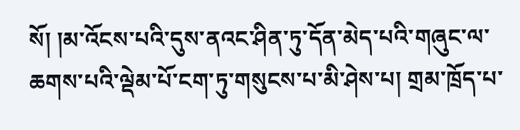སོ། །མ་འོངས་པའི་དུས་ནའང་ཤིན་ཏུ་དོན་མེད་པའི་གཞུང་ལ་ཆགས་པའི་ལྡེམ་པོ་ངག་ཏུ་གསུངས་པ་མི་ཤེས་པ། གྲམ་ཁྲོད་པ་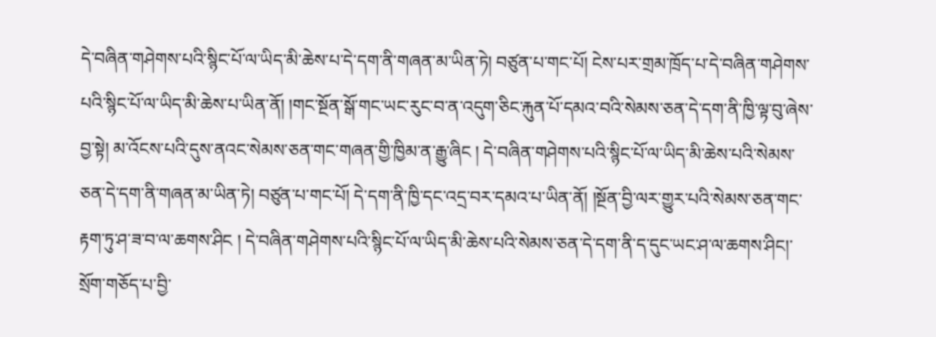དེ་བཞིན་གཤེགས་པའི་སྙིང་པོ་ལ་ཡིད་མི་ཆེས་པ་དེ་དག་ནི་གཞན་མ་ཡིན་ཏེ། བཙུན་པ་གང་པོ། ངེས་པར་གྲམ་ཁྲོད་པ་དེ་བཞིན་གཤེགས་པའི་སྙིང་པོ་ལ་ཡིད་མི་ཆེས་པ་ཡིན་ནོ། །གང་སྔོན་སྒོ་གང་ཡང་རུང་བ་ན་འདུག་ཅིང་རྐུན་པོ་དམའ་བའི་སེམས་ཅན་དེ་དག་ནི་ཁྱི་ལྟ་བུ་ཞེས་བྱ་སྟེ། མ་འོངས་པའི་དུས་ནའང་སེམས་ཅན་གང་གཞན་གྱི་ཁྱིམ་ན་རྒྱུ་ཞིང ། དེ་བཞིན་གཤེགས་པའི་སྙིང་པོ་ལ་ཡིད་མི་ཆེས་པའི་སེམས་ཅན་དེ་དག་ནི་གཞན་མ་ཡིན་ཏེ། བཙུན་པ་གང་པོ། དེ་དག་ནི་ཁྱི་དང་འདྲ་བར་དམའ་པ་ཡིན་ནོ། །སྔོན་བྱི་ལར་གྱུར་པའི་སེམས་ཅན་གང་རྟག་ཏུ་ཤ་ཟ་བ་ལ་ཆགས་ཤིང ། དེ་བཞིན་གཤེགས་པའི་སྙིང་པོ་ལ་ཡིད་མི་ཆེས་པའི་སེམས་ཅན་དེ་དག་ནི་ད་དུང་ཡང་ཤ་ལ་ཆགས་ཤིང།་སྲོག་གཅོད་པ་བྱི་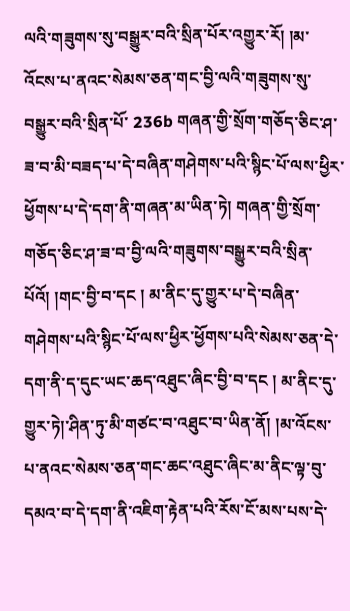ལའི་གཟུགས་སུ་བསྒྱུར་བའི་སྲིན་པོར་འགྱུར་རོ། །མ་འོངས་པ་ནའང་སེམས་ཅན་གང་བྱི་ལའི་གཟུགས་སུ་བསྒྱུར་བའི་སྲིན་པོ་ 236b གཞན་གྱི་སྲོག་གཅོད་ཅིང་ཤ་ཟ་བ་མི་བཟད་པ་དེ་བཞིན་གཤེགས་པའི་སྙིང་པོ་ལས་ཕྱིར་ཕྱོགས་པ་དེ་དག་ནི་གཞན་མ་ཡིན་ཏེ། གཞན་གྱི་སྲོག་གཅོད་ཅིང་ཤ་ཟ་བ་བྱི་ལའི་གཟུགས་བསྒྱུར་བའི་སྲིན་པོའོ། །གང་བྱི་བ་དང ། མ་ནིང་དུ་གྱུར་པ་དེ་བཞིན་གཤེགས་པའི་སྙིང་པོ་ལས་ཕྱིར་ཕྱོགས་པའི་སེམས་ཅན་དེ་དག་ནི་ད་དུང་ཡང་ཆད་འཐུང་ཞིང་བྱི་བ་དང ། མ་ནིང་དུ་གྱུར་ཏེ།་ཤིན་ཏུ་མི་གཙང་བ་འཐུང་བ་ཡིན་ནོ། །མ་འོངས་པ་ནའང་སེམས་ཅན་གང་ཆང་འཐུང་ཞིང་མ་ནིང་ལྟ་བུ་དམའ་བ་དེ་དག་ནི་འཇིག་རྟེན་པའི་རོས་ངོ་མས་པས་དེ་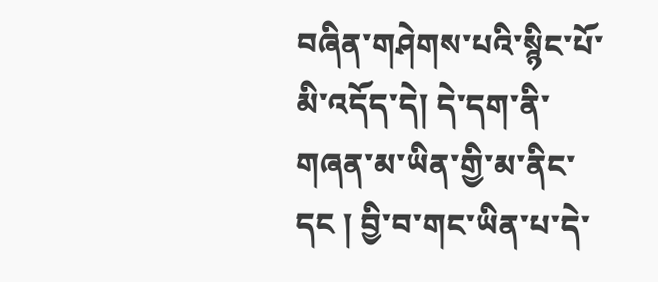བཞིན་གཤེགས་པའི་སྙིང་པོ་མི་འདོད་དེ། དེ་དག་ནི་གཞན་མ་ཡིན་གྱི་མ་ནིང་དང ། བྱི་བ་གང་ཡིན་པ་དེ་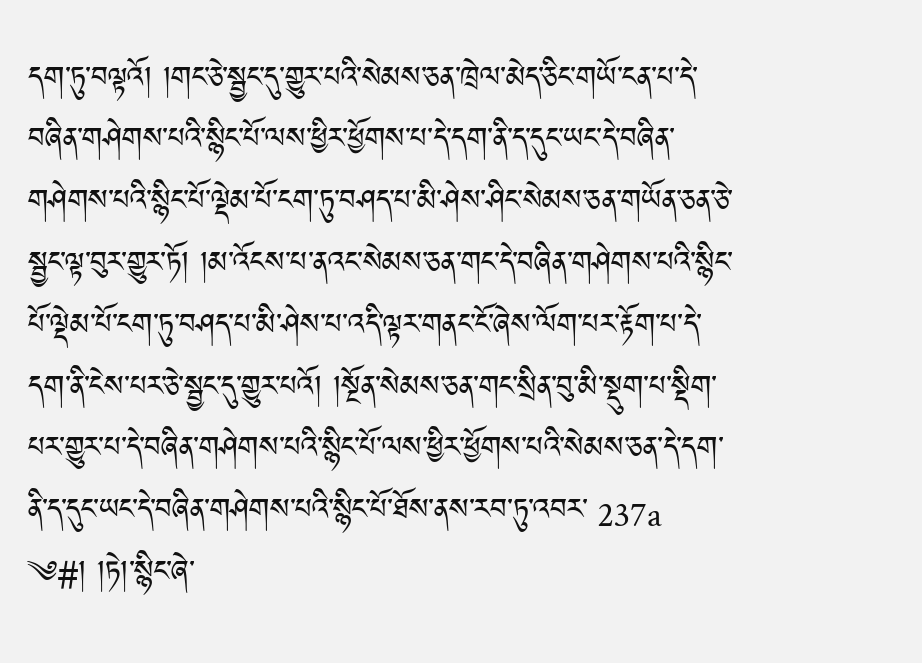དག་ཏུ་བལྟའོ། །གང་ཅེ་སྦྱང་དུ་གྱུར་པའི་སེམས་ཅན་ཁྲེལ་མེད་ཅིང་གཡོ་ངན་པ་དེ་བཞིན་གཤེགས་པའི་སྙིང་པོ་ལས་ཕྱིར་ཕྱོགས་པ་དེ་དག་ནི་ད་དུང་ཡང་དེ་བཞིན་གཤེགས་པའི་སྙིང་པོ་ལྡེམ་པོ་ངག་ཏུ་བཤད་པ་མི་ཤེས་ཤིང་སེམས་ཅན་གཡོན་ཅན་ཅེ་སྦྱང་ལྟ་བུར་གྱུར་ཏོ། །མ་འོངས་པ་ནའང་སེམས་ཅན་གང་དེ་བཞིན་གཤེགས་པའི་སྙིང་པོ་ལྡེམ་པོ་ངག་ཏུ་བཤད་པ་མི་ཤེས་པ་འདི་ལྟར་གནང་ངོ་ཞེས་ལོག་པར་རྟོག་པ་དེ་དག་ནི་ངེས་པར་ཅེ་སྦྱང་དུ་གྱུར་པའོ། །སྔོན་སེམས་ཅན་གང་སྲིན་བུ་མི་སྡུག་པ་སྡིག་པར་གྱུར་པ་དེ་བཞིན་གཤེགས་པའི་སྙིང་པོ་ལས་ཕྱིར་ཕྱོགས་པའི་སེམས་ཅན་དེ་དག་ནི་ད་དུང་ཡང་དེ་བཞིན་གཤེགས་པའི་སྙིང་པོ་ཐོས་ནས་རབ་ཏུ་འབར་ 237a ༄#། །ཏེ།་སྙིང་ཞེ་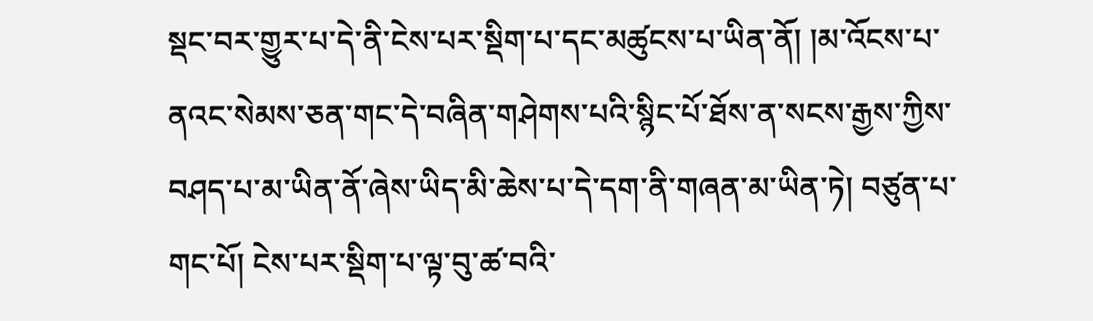སྡང་བར་གྱུར་པ་དེ་ནི་ངེས་པར་སྡིག་པ་དང་མཚུངས་པ་ཡིན་ནོ། །མ་འོངས་པ་ནའང་སེམས་ཅན་གང་དེ་བཞིན་གཤེགས་པའི་སྙིང་པོ་ཐོས་ན་སངས་རྒྱས་ཀྱིས་བཤད་པ་མ་ཡིན་ནོ་ཞེས་ཡིད་མི་ཆེས་པ་དེ་དག་ནི་གཞན་མ་ཡིན་ཏེ། བཙུན་པ་གང་པོ། ངེས་པར་སྡིག་པ་ལྟ་བུ་ཚ་བའི་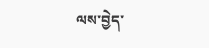ལས་བྱེད་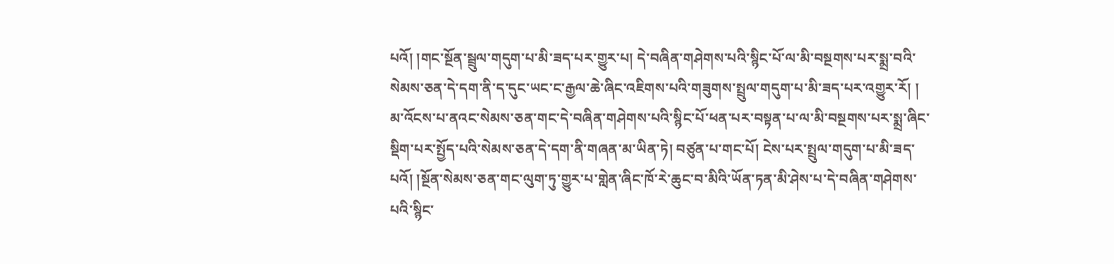པའོ། །གང་སྔོན་སྦྲུལ་གདུག་པ་མི་ཟད་པར་གྱུར་པ། དེ་བཞིན་གཤེགས་པའི་སྙིང་པོ་ལ་མི་བསྔགས་པར་སྨྲ་བའི་སེམས་ཅན་དེ་དག་ནི་ད་དུང་ཡང་ང་རྒྱལ་ཆེ་ཞིང་འཇིགས་པའི་གཟུགས་སྤྲུལ་གདུག་པ་མི་ཟད་པར་འགྱུར་རོ། ། མ་འོངས་པ་ནའང་སེམས་ཅན་གང་དེ་བཞིན་གཤེགས་པའི་སྙིང་པོ་ཕན་པར་བསྟན་པ་ལ་མི་བསྔགས་པར་སྨྲ་ཞིང་སྡིག་པར་སྤྱོད་པའི་སེམས་ཅན་དེ་དག་ནི་གཞན་མ་ཡིན་ཏེ། བཙུན་པ་གང་པོ། ངེས་པར་སྤྲུལ་གདུག་པ་མི་ཟད་པའོ། །སྔོན་སེམས་ཅན་གང་ལུག་ཏུ་གྱུར་པ་གླེན་ཞིང་ཁོ་རེ་ཆུང་བ་མིའི་ཡོན་ཏན་མི་ཤེས་པ་དེ་བཞིན་གཤེགས་པའི་སྙིང་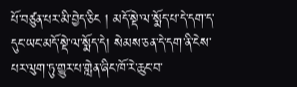པོ་བཙུན་པར་མི་བྱེད་ཅིང ། མདོ་སྡེ་ལ་སྨོད་པ་དེ་དག་ད་དུང་ཡང་མདོ་སྡེ་ལ་སྨོད་དེ། སེམས་ཅན་དེ་དག་ནི་ངེས་པར་ལུག་ཏུ་གྱུར་པ་གླེན་ཞིང་ཁོ་རེ་ཆུང་བ་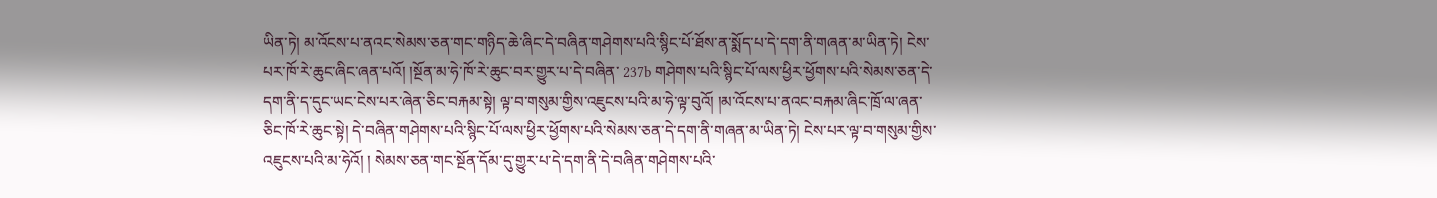ཡིན་ཏེ། མ་འོངས་པ་ནའང་སེམས་ཅན་གང་གཉིད་ཆེ་ཞིང་དེ་བཞིན་གཤེགས་པའི་སྙིང་པོ་ཐོས་ན་སྨོད་པ་དེ་དག་ནི་གཞན་མ་ཡིན་ཏེ། ངེས་པར་ཁོ་རེ་ཆུང་ཞིང་ཞན་པའོ། །སྔོན་མ་ཧེ་ཁོ་རེ་ཆུང་བར་གྱུར་པ་དེ་བཞིན་ 237b གཤེགས་པའི་སྙིང་པོ་ལས་ཕྱིར་ཕྱོགས་པའི་སེམས་ཅན་དེ་དག་ནི་ད་དུང་ཡང་ངེས་པར་ཞེན་ཅིང་བརྐམ་སྟེ། ལྟ་བ་གསུམ་གྱིས་འཇུངས་པའི་མ་ཧེ་ལྟ་བུའོ། །མ་འོངས་པ་ནའང་བརྐམ་ཞིང་ཁྲོ་ལ་ཞན་ཅིང་ཁོ་རེ་ཆུང་སྟེ། དེ་བཞིན་གཤེགས་པའི་སྙིང་པོ་ལས་ཕྱིར་ཕྱོགས་པའི་སེམས་ཅན་དེ་དག་ནི་གཞན་མ་ཡིན་ཏེ། ངེས་པར་ལྟ་བ་གསུམ་གྱིས་འཇུངས་པའི་མ་ཧེའོ། ། སེམས་ཅན་གང་སྔོན་དོམ་དུ་གྱུར་པ་དེ་དག་ནི་དེ་བཞིན་གཤེགས་པའི་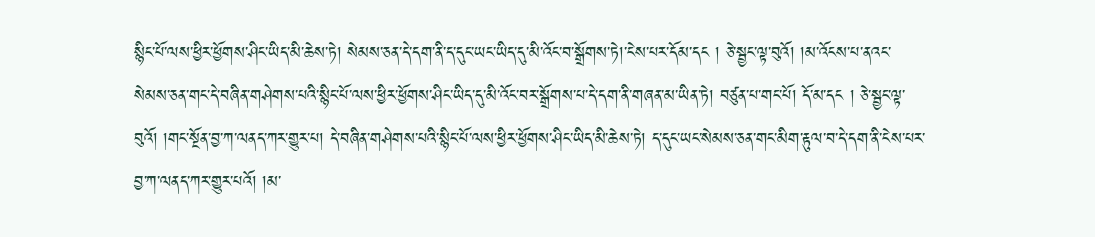སྙིང་པོ་ལས་ཕྱིར་ཕྱོགས་ཤིང་ཡིད་མི་ཆེས་ཏེ། སེམས་ཅན་དེ་དག་ནི་ད་དུང་ཡང་ཡིད་དུ་མི་འོང་བ་སྒྲོགས་ཏེ།་ངེས་པར་དོམ་དང ། ཅེ་སྦྱང་ལྟ་བུའོ། །མ་འོངས་པ་ནའང་སེམས་ཅན་གང་དེ་བཞིན་གཤེགས་པའི་སྙིང་པོ་ལས་ཕྱིར་ཕྱོགས་ཤིང་ཡིད་དུ་མི་འོང་བར་སྒྲོགས་པ་དེ་དག་ནི་གཞན་མ་ཡིན་ཏེ། བཙུན་པ་གང་པོ། དོ་མ་དང ། ཅེ་སྦྱང་ལྟ་བུའོ། །གང་སྔོན་བྱ་ཀ་ལནད་ཀར་གྱུར་པ། དེ་བཞིན་གཤེགས་པའི་སྙིང་པོ་ལས་ཕྱིར་ཕྱོགས་ཤིང་ཡིད་མི་ཆེས་ཏེ། ད་དུང་ཡང་སེམས་ཅན་གང་མིག་རྟུལ་བ་དེ་དག་ནི་ངེས་པར་བྱ་ཀ་ལནད་ཀར་གྱུར་པའོ། །མ་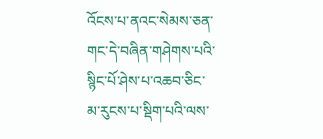འོངས་པ་ནའང་སེམས་ཅན་གང་དེ་བཞིན་གཤེགས་པའི་སྙིང་པོ་ཤེས་པ་འཆབ་ཅིང་མ་རུངས་པ་སྡིག་པའི་ལས་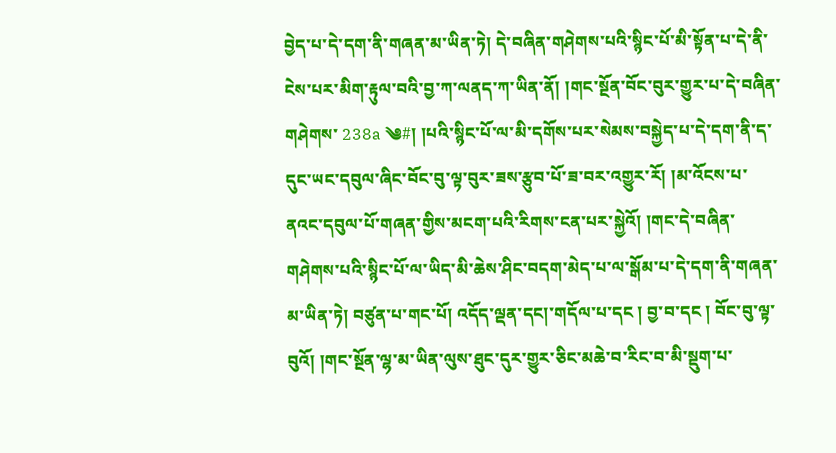བྱེད་པ་དེ་དག་ནི་གཞན་མ་ཡིན་ཏེ། དེ་བཞིན་གཤེགས་པའི་སྙིང་པོ་མི་སྟོན་པ་དེ་ནི་ངེས་པར་མིག་རྟུལ་བའི་བྱ་ཀ་ལནད་ཀ་ཡིན་ནོ། །གང་སྔོན་བོང་བུར་གྱུར་པ་དེ་བཞིན་གཤེགས་ 238a ༄#། །པའི་སྙིང་པོ་ལ་མི་དགོས་པར་སེམས་བསྐྱེད་པ་དེ་དག་ནི་ད་དུང་ཡང་དབུལ་ཞིང་བོང་བུ་ལྟ་བུར་ཟས་རྩུབ་པོ་ཟ་བར་འགྱུར་རོ། །མ་འོངས་པ་ནའང་དབུལ་པོ་གཞན་གྱིས་མངག་པའི་རིགས་ངན་པར་སྐྱེའོ། །གང་དེ་བཞིན་གཤེགས་པའི་སྙིང་པོ་ལ་ཡིད་མི་ཆེས་ཤིང་བདག་མེད་པ་ལ་སྒོམ་པ་དེ་དག་ནི་གཞན་མ་ཡིན་ཏེ། བཙུན་པ་གང་པོ། འདོད་ལྡན་དང།་གདོལ་པ་དང ། བྱ་བ་དང ། བོང་བུ་ལྟ་བུའོ། །གང་སྔོན་ལྷ་མ་ཡིན་ལུས་ཐུང་དུར་གྱུར་ཅིང་མཆེ་བ་རིང་བ་མི་སྡུག་པ་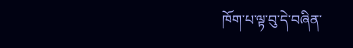ཁོག་པ་ལྟ་བུ་དེ་བཞིན་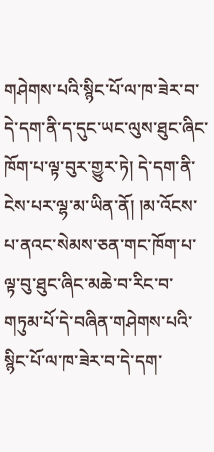གཤེགས་པའི་སྙིང་པོ་ལ་ཁ་ཟེར་བ་དེ་དག་ནི་ད་དུང་ཡང་ལུས་ཐུང་ཞིང་ཁོག་པ་ལྟ་བུར་གྱུར་ཏེ། དེ་དག་ནི་ངེས་པར་ལྷ་མ་ཡིན་ནོ། །མ་འོངས་པ་ནའང་སེམས་ཅན་གང་ཁོག་པ་ལྟ་བུ་ཐུང་ཞིང་མཆེ་བ་རིང་བ་གཏུམ་པོ་དེ་བཞིན་གཤེགས་པའི་སྙིང་པོ་ལ་ཁ་ཟེར་བ་དེ་དག་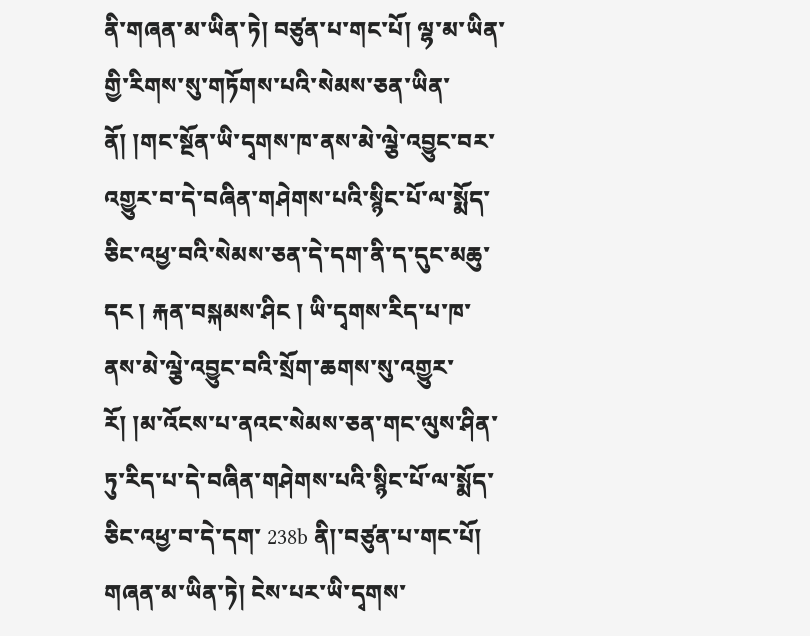ནི་གཞན་མ་ཡིན་ཏེ། བཙུན་པ་གང་པོ། ལྷ་མ་ཡིན་གྱི་རིགས་སུ་གཏོགས་པའི་སེམས་ཅན་ཡིན་ནོ། །གང་སྔོན་ཡི་དྭགས་ཁ་ནས་མེ་ལྕེ་འབྱུང་བར་འགྱུར་བ་དེ་བཞིན་གཤེགས་པའི་སྙིང་པོ་ལ་སྨོད་ཅིང་འཕྱ་བའི་སེམས་ཅན་དེ་དག་ནི་ད་དུང་མཆུ་དང ། རྐན་བསྐམས་ཤིང ། ཡི་དྭགས་རིད་པ་ཁ་ནས་མེ་ལྕེ་འབྱུང་བའི་སྲོག་ཆགས་སུ་འགྱུར་རོ། །མ་འོངས་པ་ནའང་སེམས་ཅན་གང་ལུས་ཤིན་ཏུ་རིད་པ་དེ་བཞིན་གཤེགས་པའི་སྙིང་པོ་ལ་སྨོད་ཅིང་འཕྱ་བ་དེ་དག་ 238b ནི།་བཙུན་པ་གང་པོ། གཞན་མ་ཡིན་ཏེ། ངེས་པར་ཡི་དྭགས་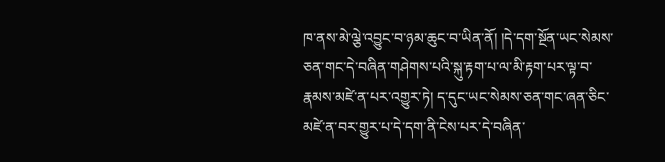ཁ་ནས་མེ་ལྕེ་འབྱུང་བ་ཉམ་ཆུང་བ་ཡིན་ནོ། །དེ་དག་སྔོན་ཡང་སེམས་ཅན་གང་དེ་བཞིན་གཤེགས་པའི་སྐུ་རྟག་པ་ལ་མི་རྟག་པར་ལྟ་བ་རྣམས་མཛེ་ན་པར་འགྱུར་ཏེ། ད་དུང་ཡང་སེམས་ཅན་གང་ཞན་ཅིང་མཛེ་ན་བར་གྱུར་པ་དེ་དག་ནི་ངེས་པར་དེ་བཞིན་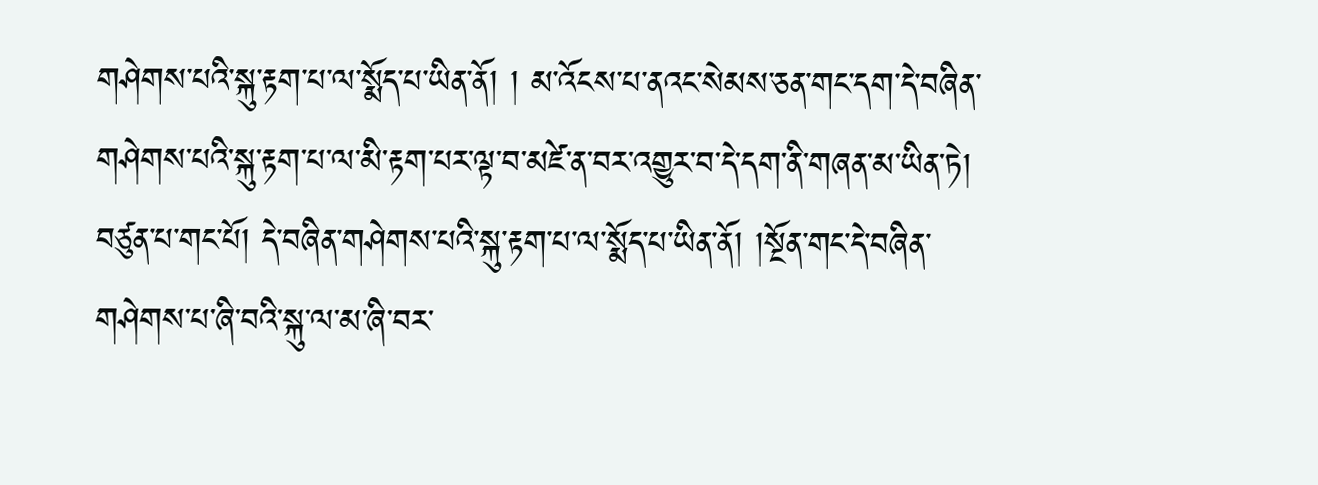གཤེགས་པའི་སྐུ་རྟག་པ་ལ་སྨོད་པ་ཡིན་ནོ། ། མ་འོངས་པ་ནའང་སེམས་ཅན་གང་དག་དེ་བཞིན་གཤེགས་པའི་སྐུ་རྟག་པ་ལ་མི་རྟག་པར་ལྟ་བ་མཛེ་ན་བར་འགྱུར་བ་དེ་དག་ནི་གཞན་མ་ཡིན་ཏེ། བཙུན་པ་གང་པོ། དེ་བཞིན་གཤེགས་པའི་སྐུ་རྟག་པ་ལ་སྨོད་པ་ཡིན་ནོ། །སྔོན་གང་དེ་བཞིན་གཤེགས་པ་ཞི་བའི་སྐུ་ལ་མ་ཞི་བར་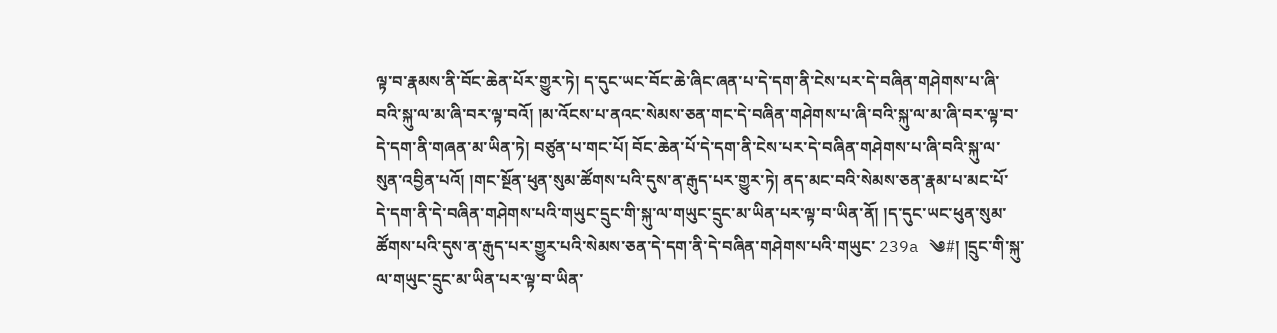ལྟ་བ་རྣམས་ནི་བོང་ཆེན་པོར་གྱུར་ཏེ། ད་དུང་ཡང་བོང་ཆེ་ཞིང་ཞན་པ་དེ་དག་ནི་ངེས་པར་དེ་བཞིན་གཤེགས་པ་ཞི་བའི་སྐུ་ལ་མ་ཞི་བར་ལྟ་བའོ། །མ་འོངས་པ་ནའང་སེམས་ཅན་གང་དེ་བཞིན་གཤེགས་པ་ཞི་བའི་སྐུ་ལ་མ་ཞི་བར་ལྟ་བ་དེ་དག་ནི་གཞན་མ་ཡིན་ཏེ། བཙུན་པ་གང་པོ། བོང་ཆེན་པོ་དེ་དག་ནི་ངེས་པར་དེ་བཞིན་གཤེགས་པ་ཞི་བའི་སྐུ་ལ་སུན་འབྱིན་པའོ། །གང་སྔོན་ཕུན་སུམ་ཚོགས་པའི་དུས་ན་རྒུད་པར་གྱུར་ཏེ། ནད་མང་བའི་སེམས་ཅན་རྣམ་པ་མང་པོ་དེ་དག་ནི་དེ་བཞིན་གཤེགས་པའི་གཡུང་དྲུང་གི་སྐུ་ལ་གཡུང་དྲུང་མ་ཡིན་པར་ལྟ་བ་ཡིན་ནོ། །ད་དུང་ཡང་ཕུན་སུམ་ཚོགས་པའི་དུས་ན་རྒུད་པར་གྱུར་པའི་སེམས་ཅན་དེ་དག་ནི་དེ་བཞིན་གཤེགས་པའི་གཡུང་ 239a ༄#། །དྲུང་གི་སྐུ་ལ་གཡུང་དྲུང་མ་ཡིན་པར་ལྟ་བ་ཡིན་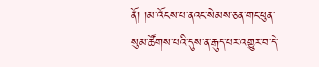ནོ། །མ་འོངས་པ་ནའང་སེམས་ཅན་གང་ཕུན་སུམ་ཚོགས་པའི་དུས་ན་རྒུད་པར་འགྱུར་བ་དེ་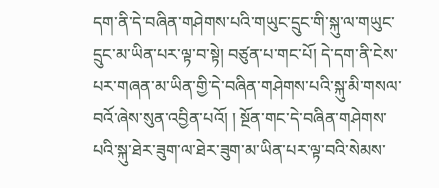དག་ནི་དེ་བཞིན་གཤེགས་པའི་གཡུང་དྲུང་གི་སྐུ་ལ་གཡུང་དྲུང་མ་ཡིན་པར་ལྟ་བ་སྟེ། བཙུན་པ་གང་པོ། དེ་དག་ནི་ངེས་པར་གཞན་མ་ཡིན་གྱི་དེ་བཞིན་གཤེགས་པའི་སྐུ་མི་གསལ་བའོ་ཞེས་སུན་འབྱིན་པའོ། ། སྔོན་གང་དེ་བཞིན་གཤེགས་པའི་སྐུ་ཐེར་ཟུག་ལ་ཐེར་ཟུག་མ་ཡིན་པར་ལྟ་བའི་སེམས་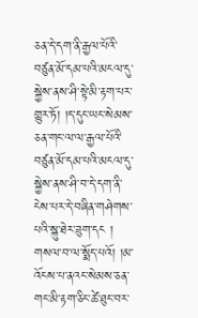ཅན་དེ་དག་ནི་རྒྱལ་པོའི་བཙུན་མོ་དམ་པའི་མངལ་དུ་སྐྱེས་ནས་ཤི་སྟེ་མི་རྟག་པར་གྱུར་ཏོ། །ད་དུང་ཡང་སེམས་ཅན་གང་ལ་ལ་རྒྱལ་པོའི་བཙུན་མོ་དམ་པའི་མངལ་དུ་སྐྱེས་ནས་ཤི་བ་དེ་དག་ནི་ངེས་པར་དེ་བཞིན་གཤེགས་པའི་སྐུ་ཐེར་ཟུག་དང ། གསལ་བ་ལ་སྨོད་པའོ། །མ་འོངས་པ་ནའང་སེམས་ཅན་གང་མི་རྟག་ཅིང་ཚེ་ཐུང་བར་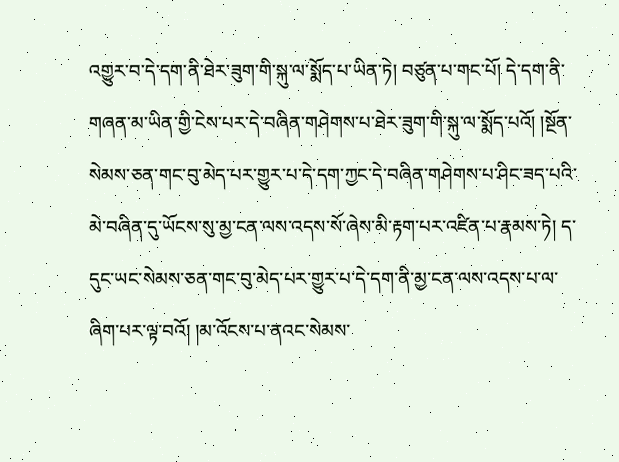འགྱུར་བ་དེ་དག་ནི་ཐེར་ཟུག་གི་སྐུ་ལ་སྨོད་པ་ཡིན་ཏེ། བཙུན་པ་གང་པོ། དེ་དག་ནི་གཞན་མ་ཡིན་གྱི་ངེས་པར་དེ་བཞིན་གཤེགས་པ་ཐེར་ཟུག་གི་སྐུ་ལ་སྨོད་པའོ། །སྔོན་སེམས་ཅན་གང་བུ་མེད་པར་གྱུར་པ་དེ་དག་ཀྱང་དེ་བཞིན་གཤེགས་པ་ཤིང་ཟད་པའི་མེ་བཞིན་དུ་ཡོངས་སུ་མྱ་ངན་ལས་འདས་སོ་ཞེས་མི་རྟག་པར་འཛིན་པ་རྣམས་ཏེ། ད་དུང་ཡང་སེམས་ཅན་གང་བུ་མེད་པར་གྱུར་པ་དེ་དག་ནི་མྱ་ངན་ལས་འདས་པ་ལ་ཞིག་པར་ལྟ་བའོ། །མ་འོངས་པ་ནའང་སེམས་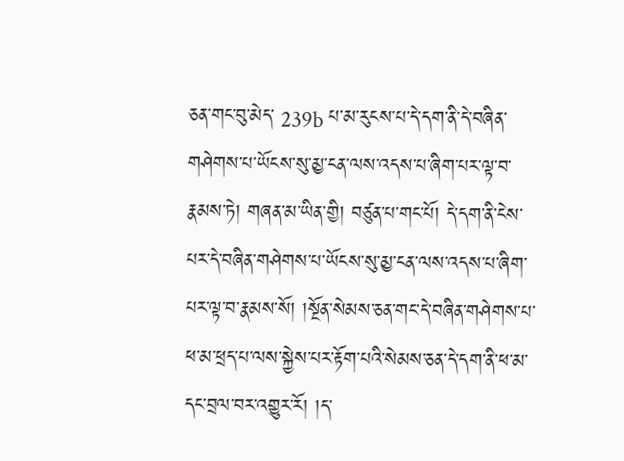ཅན་གང་བུ་མེད་ 239b པ་མ་རུངས་པ་དེ་དག་ནི་དེ་བཞིན་གཤེགས་པ་ཡོངས་སུ་མྱ་ངན་ལས་འདས་པ་ཞིག་པར་ལྟ་བ་རྣམས་ཏེ། གཞན་མ་ཡིན་གྱི། བཙུན་པ་གང་པོ། དེ་དག་ནི་ངེས་པར་དེ་བཞིན་གཤེགས་པ་ཡོངས་སུ་མྱ་ངན་ལས་འདས་པ་ཞིག་པར་ལྟ་བ་རྣམས་སོ། །སྔོན་སེམས་ཅན་གང་དེ་བཞིན་གཤེགས་པ་ཕ་མ་ཕྲད་པ་ལས་སྐྱེས་པར་རྟོག་པའི་སེམས་ཅན་དེ་དག་ནི་ཕ་མ་དང་བྲལ་བར་འགྱུར་རོ། །ད་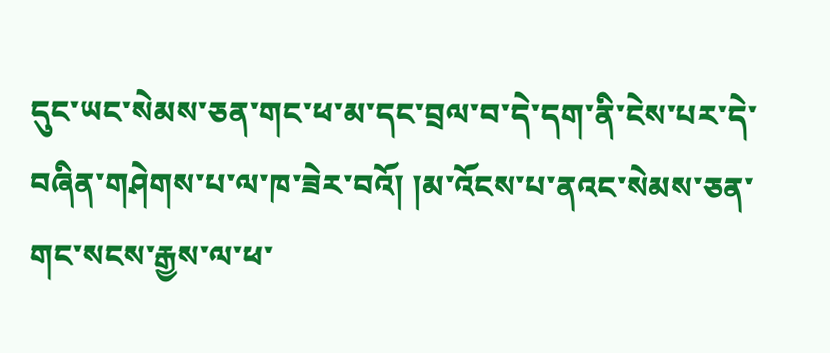དུང་ཡང་སེམས་ཅན་གང་ཕ་མ་དང་བྲལ་བ་དེ་དག་ནི་ངེས་པར་དེ་བཞིན་གཤེགས་པ་ལ་ཁ་ཟེར་བའོ། །མ་འོངས་པ་ནའང་སེམས་ཅན་གང་སངས་རྒྱས་ལ་ཕ་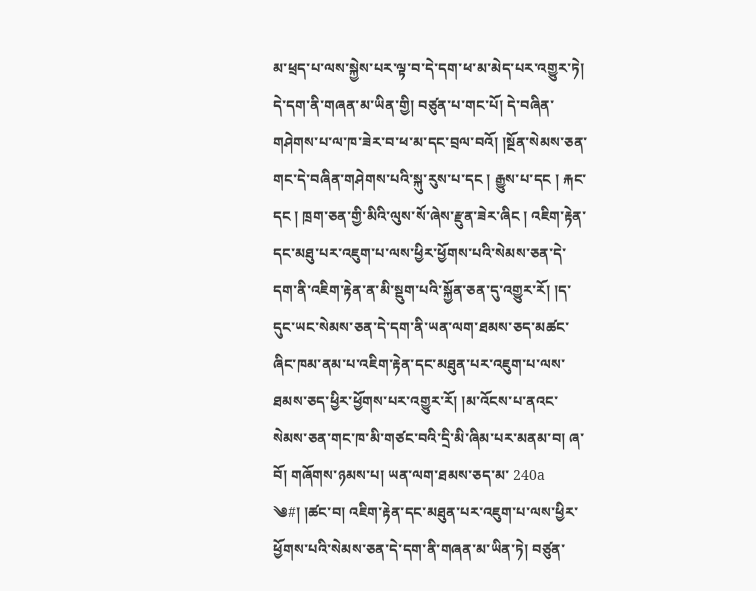མ་ཕྲད་པ་ལས་སྐྱེས་པར་ལྟ་བ་དེ་དག་ཕ་མ་མེད་པར་འགྱུར་ཏེ། དེ་དག་ནི་གཞན་མ་ཡིན་གྱི། བཙུན་པ་གང་པོ། དེ་བཞིན་གཤེགས་པ་ལ་ཁ་ཟེར་བ་ཕ་མ་དང་བྲལ་བའོ། །སྔོན་སེམས་ཅན་གང་དེ་བཞིན་གཤེགས་པའི་སྐུ་རུས་པ་དང ། རྒྱུས་པ་དང ། རྐང་དང ། ཁྲག་ཅན་གྱི་མིའི་ལུས་སོ་ཞེས་རྫུན་ཟེར་ཞིང ། འཇིག་རྟེན་དང་མཐུ་པར་འཇུག་པ་ལས་ཕྱིར་ཕྱོགས་པའི་སེམས་ཅན་དེ་དག་ནི་འཇིག་རྟེན་ན་མི་སྡུག་པའི་སྐྱོན་ཅན་དུ་འགྱུར་རོ། །ད་དུང་ཡང་སེམས་ཅན་དེ་དག་ནི་ཡན་ལག་ཐམས་ཅད་མཚང་ཞིང་ཁམ་ནམ་པ་འཇིག་རྟེན་དང་མཐུན་པར་འཇུག་པ་ལས་ཐམས་ཅད་ཕྱིར་ཕྱོགས་པར་འགྱུར་རོ། །མ་འོངས་པ་ནའང་སེམས་ཅན་གང་ཁ་མི་གཙང་བའི་དྲི་མི་ཞིམ་པར་མནམ་བ། ཞ་བོ། གཞོགས་ཉམས་པ། ཡན་ལག་ཐམས་ཅད་མ་ 240a ༄#། །ཚང་བ། འཇིག་རྟེན་དང་མཐུན་པར་འཇུག་པ་ལས་ཕྱིར་ཕྱོགས་པའི་སེམས་ཅན་དེ་དག་ནི་གཞན་མ་ཡིན་ཏེ། བཙུན་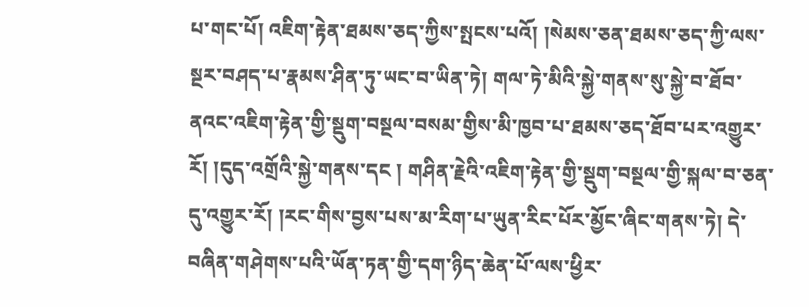པ་གང་པོ། འཇིག་རྟེན་ཐམས་ཅད་ཀྱིས་སྤངས་པའོ། །སེམས་ཅན་ཐམས་ཅད་ཀྱི་ལས་སྔར་བཤད་པ་རྣམས་ཤིན་ཏུ་ཡང་བ་ཡིན་ཏེ། གལ་ཏེ་མིའི་སྐྱེ་གནས་སུ་སྐྱེ་བ་ཐོབ་ནའང་འཇིག་རྟེན་གྱི་སྡུག་བསྔལ་བསམ་གྱིས་མི་ཁྱབ་པ་ཐམས་ཅད་ཐོབ་པར་འགྱུར་རོ། །དུད་འགྲོའི་སྐྱེ་གནས་དང ། གཤིན་རྗེའི་འཇིག་རྟེན་གྱི་སྡུག་བསྔལ་གྱི་སྐལ་བ་ཅན་དུ་འགྱུར་རོ། །རང་གིས་བྱས་པས་མ་རིག་པ་ཡུན་རིང་པོར་མྱོང་ཞིང་གནས་ཏེ། དེ་བཞིན་གཤེགས་པའི་ཡོན་ཏན་གྱི་དག་ཉིད་ཆེན་པོ་ལས་ཕྱིར་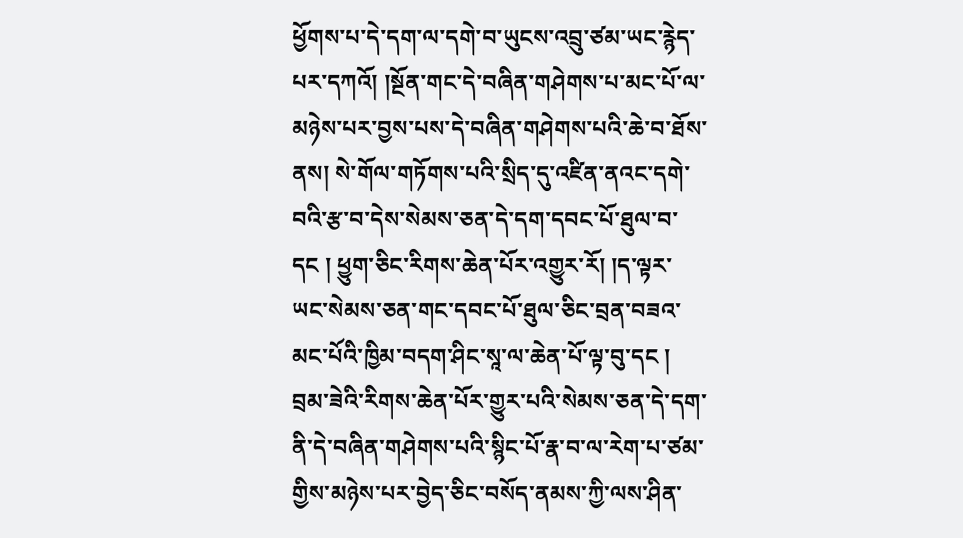ཕྱོགས་པ་དེ་དག་ལ་དགེ་བ་ཡུངས་འབྲུ་ཙམ་ཡང་རྙེད་པར་དཀའོ། །སྔོན་གང་དེ་བཞིན་གཤེགས་པ་མང་པོ་ལ་མཉེས་པར་བྱས་པས་དེ་བཞིན་གཤེགས་པའི་ཆེ་བ་ཐོས་ནས། སེ་གོལ་གཏོགས་པའི་སྲིད་དུ་འཛིན་ནའང་དགེ་བའི་རྩ་བ་དེས་སེམས་ཅན་དེ་དག་དབང་པོ་ཐུལ་བ་དང ། ཕྱུག་ཅིང་རིགས་ཆེན་པོར་འགྱུར་རོ། །ད་ལྟར་ཡང་སེམས་ཅན་གང་དབང་པོ་ཐུལ་ཅིང་བྲན་བཟའ་མང་པོའི་ཁྱིམ་བདག་ཤིང་སཱ་ལ་ཆེན་པོ་ལྟ་བུ་དང ། བྲམ་ཟེའི་རིགས་ཆེན་པོར་གྱུར་པའི་སེམས་ཅན་དེ་དག་ནི་དེ་བཞིན་གཤེགས་པའི་སྙིང་པོ་རྣ་བ་ལ་རེག་པ་ཙམ་གྱིས་མཉེས་པར་བྱེད་ཅིང་བསོད་ནམས་ཀྱི་ལས་ཤིན་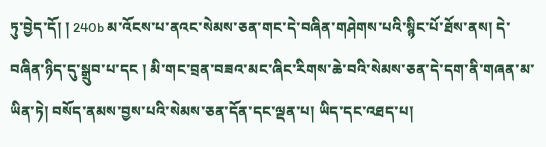ཏུ་བྱེད་དོ། ། 240b མ་འོངས་པ་ནའང་སེམས་ཅན་གང་དེ་བཞིན་གཤེགས་པའི་སྙིང་པོ་ཐོས་ནས། དེ་བཞིན་ཉིད་དུ་སྒྲུབ་པ་དང ། མི་གང་བྲན་བཟའ་མང་ཞིང་རིགས་ཆེ་བའི་སེམས་ཅན་དེ་དག་ནི་གཞན་མ་ཡིན་ཏེ། བསོད་ནམས་བྱས་པའི་སེམས་ཅན་དོན་དང་ལྡན་པ། ཡིད་དང་འཐད་པ།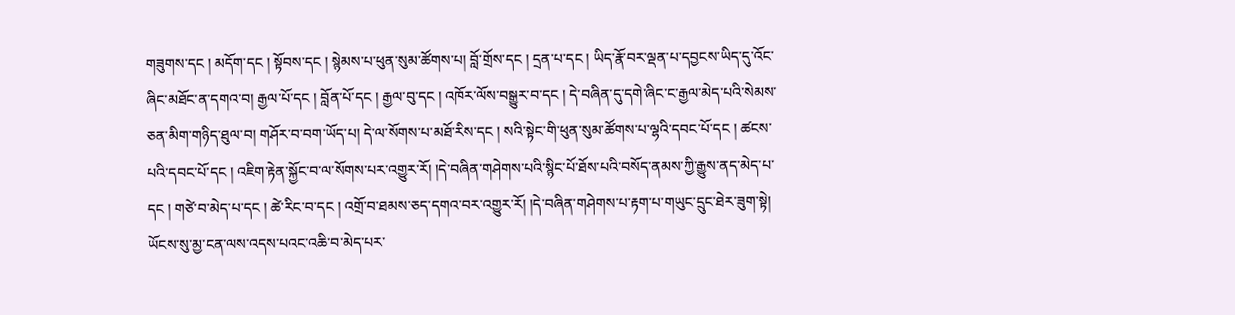གཟུགས་དང ། མདོག་དང ། སྟོབས་དང ། སྙེམས་པ་ཕུན་སུམ་ཚོགས་པ། བློ་གྲོས་དང ། དྲན་པ་དང ། ཡིད་རྣོ་བར་ལྡན་པ་དབྱངས་ཡིད་དུ་འོང་ཞིང་མཐོང་ན་དགའ་བ། རྒྱལ་པོ་དང ། བློན་པོ་དང ། རྒྱལ་བུ་དང ། འཁོར་ལོས་བསྒྱུར་བ་དང ། དེ་བཞིན་དུ་དགེ་ཞིང་ང་རྒྱལ་མེད་པའི་སེམས་ཅན་མིག་གཉིད་ཐུལ་བ། གཤོར་བ་བག་ཡོད་པ། དེ་ལ་སོགས་པ་མཐོ་རིས་དང ། སའི་སྟེང་གི་ཕུན་སུམ་ཚོགས་པ་ལྷའི་དབང་པོ་དང ། ཚངས་པའི་དབང་པོ་དང ། འཇིག་རྟེན་སྐྱོང་བ་ལ་སོགས་པར་འགྱུར་རོ། །དེ་བཞིན་གཤེགས་པའི་སྙིང་པོ་ཐོས་པའི་བསོད་ནམས་ཀྱི་རྒྱུས་ནད་མེད་པ་དང ། གཙེ་བ་མེད་པ་དང ། ཚེ་རིང་བ་དང ། འགྲོ་བ་ཐམས་ཅད་དགའ་བར་འགྱུར་རོ། །དེ་བཞིན་གཤེགས་པ་རྟག་པ་གཡུང་དྲུང་ཐེར་ཟུག་སྟེ། ཡོངས་སུ་མྱ་ངན་ལས་འདས་པའང་འཆི་བ་མེད་པར་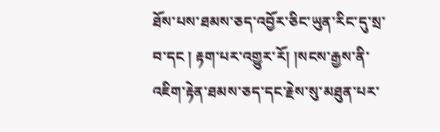ཐོས་པས་ཐམས་ཅད་འབྱོར་ཅིང་ཡུན་རིང་དུ་སྲ་བ་དང ། རྟག་པར་འགྱུར་རོ། །སངས་རྒྱས་ནི་འཇིག་རྟེན་ཐམས་ཅད་དང་རྗེས་སུ་མཐུན་པར་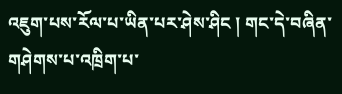འཇུག་པས་རོལ་པ་ཡིན་པར་ཤེས་ཤིང ། གང་དེ་བཞིན་གཤེགས་པ་འཁྲིག་པ་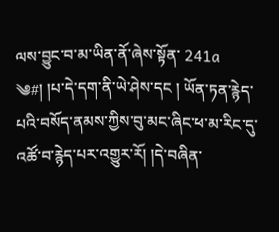ལས་བྱུང་བ་མ་ཡིན་ནོ་ཞེས་སྟོན་ 241a ༄#། །པ་དེ་དག་ནི་ཡེ་ཤེས་དང ། ཡོན་ཏན་རྙེད་པའི་བསོད་ནམས་ཀྱིས་བུ་མང་ཞིང་ཕ་མ་རིང་དུ་འཚོ་བ་རྙེད་པར་འགྱུར་རོ། །དེ་བཞིན་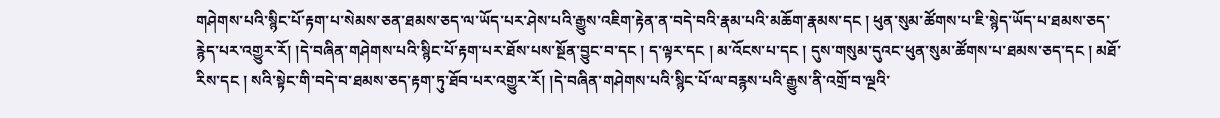གཤེགས་པའི་སྙིང་པོ་རྟག་པ་སེམས་ཅན་ཐམས་ཅད་ལ་ཡོད་པར་ཤེས་པའི་རྒྱུས་འཇིག་རྟེན་ན་བདེ་བའི་རྣམ་པའི་མཆོག་རྣམས་དང ། ཕུན་སུམ་ཚོགས་པ་ཇི་སྙེད་ཡོད་པ་ཐམས་ཅད་རྙེད་པར་འགྱུར་རོ། །དེ་བཞིན་གཤེགས་པའི་སྙིང་པོ་རྟག་པར་ཐོས་པས་སྔོན་བྱུང་བ་དང ། ད་ལྟར་དང ། མ་འོངས་པ་དང ། དུས་གསུམ་དུའང་ཕུན་སུམ་ཚོགས་པ་ཐམས་ཅད་དང ། མཐོ་རིས་དང ། སའི་སྟེང་གི་བདེ་བ་ཐམས་ཅད་རྟག་ཏུ་ཐོབ་པར་འགྱུར་རོ། །དེ་བཞིན་གཤེགས་པའི་སྙིང་པོ་ལ་བརྙས་པའི་རྒྱུས་ནི་འགྲོ་བ་ལྔའི་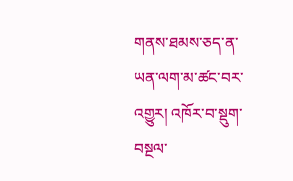གནས་ཐམས་ཅད་ན་ཡན་ལག་མ་ཚང་བར་འགྱུར། འཁོར་བ་སྡུག་བསྔལ་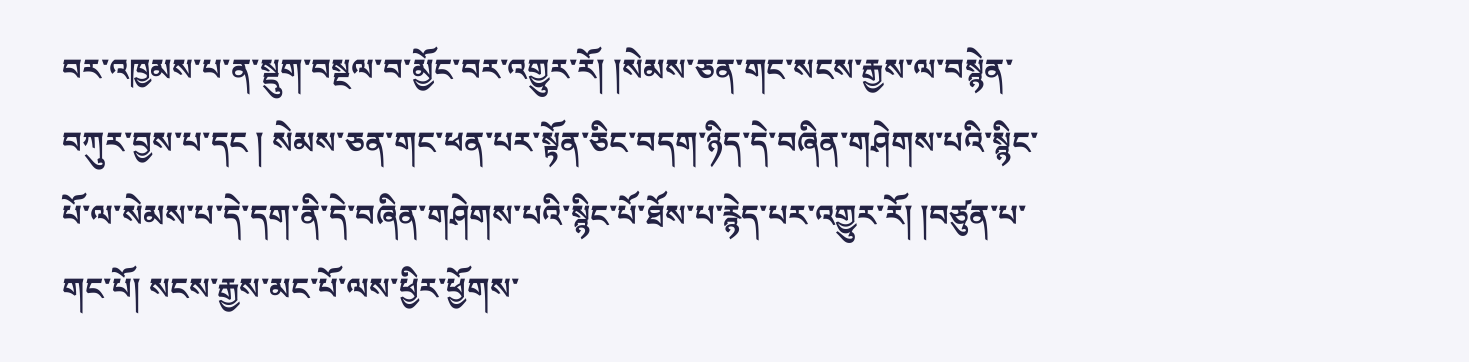བར་འཁྱམས་པ་ན་སྡུག་བསྔལ་བ་མྱོང་བར་འགྱུར་རོ། །སེམས་ཅན་གང་སངས་རྒྱས་ལ་བསྙེན་བཀུར་བྱས་པ་དང ། སེམས་ཅན་གང་ཕན་པར་སྟོན་ཅིང་བདག་ཉིད་དེ་བཞིན་གཤེགས་པའི་སྙིང་པོ་ལ་སེམས་པ་དེ་དག་ནི་དེ་བཞིན་གཤེགས་པའི་སྙིང་པོ་ཐོས་པ་རྙེད་པར་འགྱུར་རོ། །བཙུན་པ་གང་པོ། སངས་རྒྱས་མང་པོ་ལས་ཕྱིར་ཕྱོགས་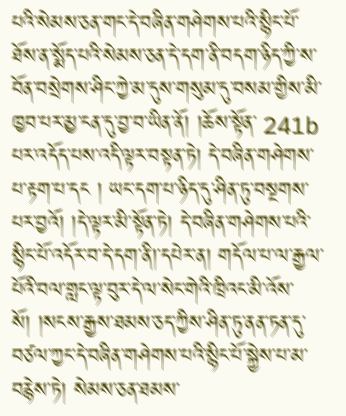པའི་སེམས་ཅན་གང་དེ་བཞིན་གཤེགས་པའི་སྙིང་པོ་ཐོས་ན་སྨོད་པའི་སེམས་ཅན་དེ་དག་ནི་བདག་ཉིད་ཀྱི་ས་བོན་བསྲེགས་ཤིང་ཀྱེ་མ་དུས་གསུམ་དུ་བསམ་གྱིས་མི་ཁྱབ་པར་མྱ་ངན་དུ་བྱ་བ་ཡིན་ནོ། །ཆོས་སྟོན་ 241b པར་འདོད་པས་འདི་ལྟར་བསྟན་ཏེ། དེ་བཞིན་གཤེགས་པ་རྟག་པ་དང ། ཡང་དག་པ་ཉིད་དུ་ཤིན་ཏུ་བསྔགས་པར་བྱའོ། །དེ་ལྟར་མི་སྟོན་ཏེ། དེ་བཞིན་གཤེགས་པའི་སྙིང་པོ་འདོར་བ་དེ་དག་ནི།་དཔེར་ན། གདོལ་པ་ལ་རྒྱལ་པོའི་བལ་གླང་ལྟ་བུར་དེ་ལ་སེང་གེའི་ཁྲིའང་མི་འོས་སོ། །སངས་རྒྱས་ཐམས་ཅད་ཀྱིས་ཤིན་ཏུ་ནན་ཏན་དུ་བཙལ་ཀྱང་དེ་བཞིན་གཤེགས་པའི་སྙིང་པོ་སྐྱེས་པ་མ་བརྙེས་ཏེ། སེམས་ཅན་ཐམས་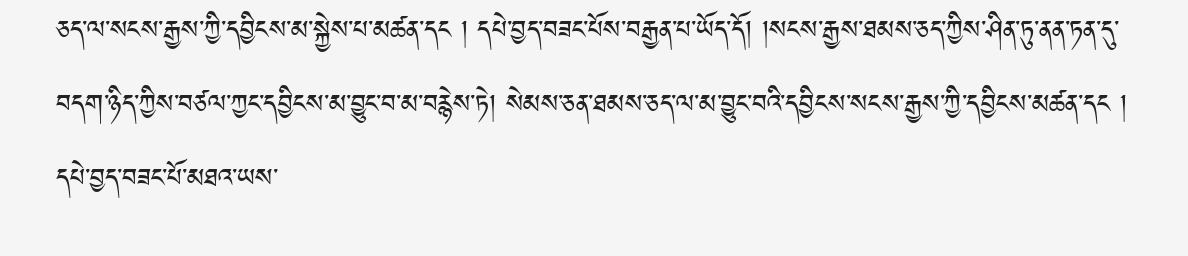ཅད་ལ་སངས་རྒྱས་ཀྱི་དབྱིངས་མ་སྐྱེས་པ་མཚན་དང ། དཔེ་བྱད་བཟང་པོས་བརྒྱན་པ་ཡོད་དོ། །སངས་རྒྱས་ཐམས་ཅད་ཀྱིས་ཤིན་ཏུ་ནན་ཏན་དུ་བདག་ཉིད་ཀྱིས་བཙལ་ཀྱང་དབྱིངས་མ་བྱུང་བ་མ་བརྙེས་ཏེ། སེམས་ཅན་ཐམས་ཅད་ལ་མ་བྱུང་བའི་དབྱིངས་སངས་རྒྱས་ཀྱི་དབྱིངས་མཚན་དང ། དཔེ་བྱད་བཟང་པོ་མཐའ་ཡས་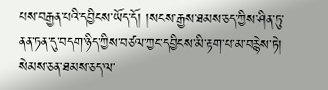པས་བརྒྱན་པའི་དབྱིངས་ཡོད་དོ། །སངས་རྒྱས་ཐམས་ཅད་ཀྱིས་ཤིན་ཏུ་ནན་ཏན་དུ་བདག་ཉིད་ཀྱིས་བཙལ་ཀྱང་དབྱིངས་མི་རྟག་པ་མ་བརྙེས་ཏེ། སེམས་ཅན་ཐམས་ཅད་ལ་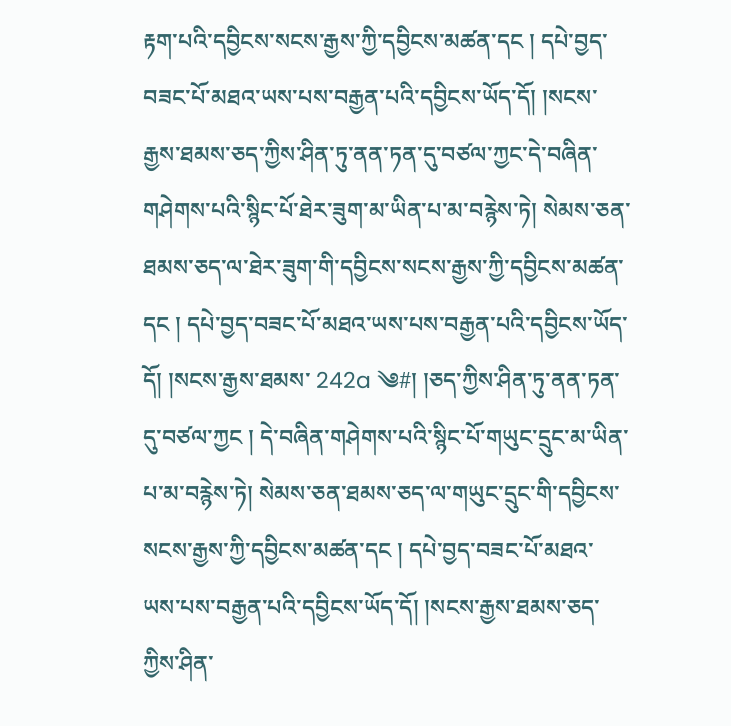རྟག་པའི་དབྱིངས་སངས་རྒྱས་ཀྱི་དབྱིངས་མཚན་དང ། དཔེ་བྱད་བཟང་པོ་མཐའ་ཡས་པས་བརྒྱན་པའི་དབྱིངས་ཡོད་དོ། །སངས་རྒྱས་ཐམས་ཅད་ཀྱིས་ཤིན་ཏུ་ནན་ཏན་དུ་བཙལ་ཀྱང་དེ་བཞིན་གཤེགས་པའི་སྙིང་པོ་ཐེར་ཟུག་མ་ཡིན་པ་མ་བརྙེས་ཏེ། སེམས་ཅན་ཐམས་ཅད་ལ་ཐེར་ཟུག་གི་དབྱིངས་སངས་རྒྱས་ཀྱི་དབྱིངས་མཚན་དང ། དཔེ་བྱད་བཟང་པོ་མཐའ་ཡས་པས་བརྒྱན་པའི་དབྱིངས་ཡོད་དོ། །སངས་རྒྱས་ཐམས་ 242a ༄#། །ཅད་ཀྱིས་ཤིན་ཏུ་ནན་ཏན་དུ་བཙལ་ཀྱང ། དེ་བཞིན་གཤེགས་པའི་སྙིང་པོ་གཡུང་དྲུང་མ་ཡིན་པ་མ་བརྙེས་ཏེ། སེམས་ཅན་ཐམས་ཅད་ལ་གཡུང་དྲུང་གི་དབྱིངས་སངས་རྒྱས་ཀྱི་དབྱིངས་མཚན་དང ། དཔེ་བྱད་བཟང་པོ་མཐའ་ཡས་པས་བརྒྱན་པའི་དབྱིངས་ཡོད་དོ། །སངས་རྒྱས་ཐམས་ཅད་ཀྱིས་ཤིན་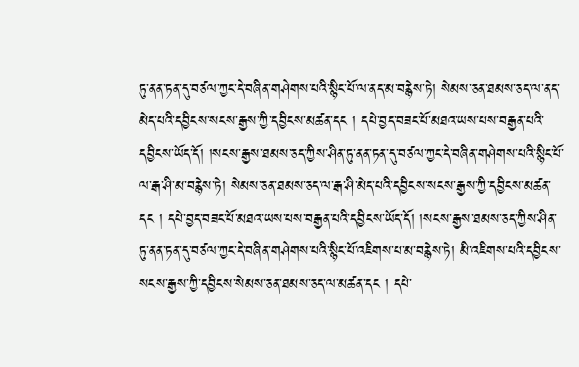ཏུ་ནན་ཏན་དུ་བཙལ་ཀྱང་དེ་བཞིན་གཤེགས་པའི་སྙིང་པོ་ལ་ནད་མ་བརྙེས་ཏེ། སེམས་ཅན་ཐམས་ཅད་ལ་ནད་མེད་པའི་དབྱིངས་སངས་རྒྱས་ཀྱི་དབྱིངས་མཚན་དང ། དཔེ་བྱད་བཟང་པོ་མཐའ་ཡས་པས་བརྒྱན་པའི་དབྱིངས་ཡོད་དོ། །སངས་རྒྱས་ཐམས་ཅད་ཀྱིས་ཤིན་ཏུ་ནན་ཏན་དུ་བཙལ་ཀྱང་དེ་བཞིན་གཤེགས་པའི་སྙིང་པོ་ལ་རྒ་ཤི་མ་བརྙེས་ཏེ། སེམས་ཅན་ཐམས་ཅད་ལ་རྒ་ཤི་མེད་པའི་དབྱིངས་སངས་རྒྱས་ཀྱི་དབྱིངས་མཚན་དང ། དཔེ་བྱད་བཟང་པོ་མཐའ་ཡས་པས་བརྒྱན་པའི་དབྱིངས་ཡོད་དོ། །སངས་རྒྱས་ཐམས་ཅད་ཀྱིས་ཤིན་ཏུ་ནན་ཏན་དུ་བཙལ་ཀྱང་དེ་བཞིན་གཤེགས་པའི་སྙིང་པོ་འཇིགས་པ་མ་བརྙེས་ཏེ། མི་འཇིགས་པའི་དབྱིངས་སངས་རྒྱས་ཀྱི་དབྱིངས་སེམས་ཅན་ཐམས་ཅད་ལ་མཚན་དང ། དཔེ་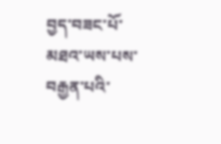བྱད་བཟང་པོ་མཐའ་ཡས་པས་བརྒྱན་པའི་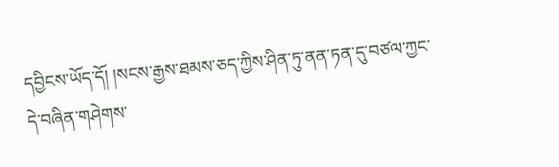དབྱིངས་ཡོད་དོ། །སངས་རྒྱས་ཐམས་ཅད་ཀྱིས་ཤིན་ཏུ་ནན་ཏན་དུ་བཙལ་ཀྱང་དེ་བཞིན་གཤེགས་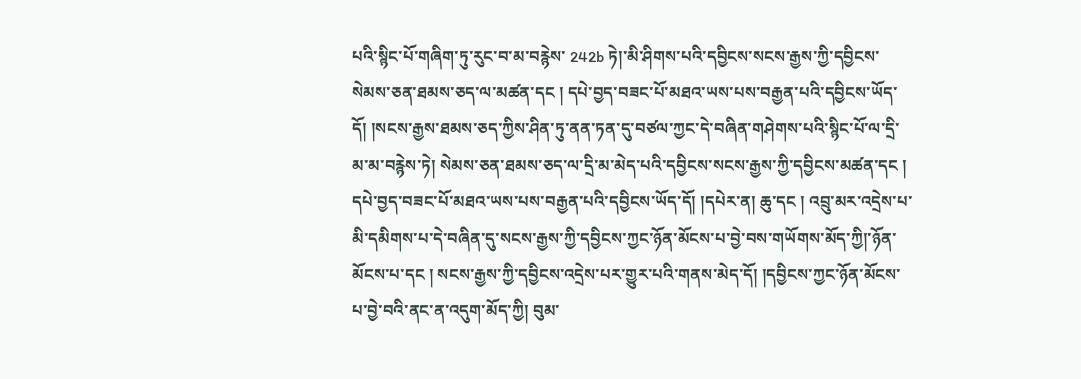པའི་སྙིང་པོ་གཞིག་ཏུ་རུང་བ་མ་བརྙེས་ 242b ཏེ།་མི་ཤིགས་པའི་དབྱིངས་སངས་རྒྱས་ཀྱི་དབྱིངས་སེམས་ཅན་ཐམས་ཅད་ལ་མཚན་དང ། དཔེ་བྱད་བཟང་པོ་མཐའ་ཡས་པས་བརྒྱན་པའི་དབྱིངས་ཡོད་དོ། །སངས་རྒྱས་ཐམས་ཅད་ཀྱིས་ཤིན་ཏུ་ནན་ཏན་དུ་བཙལ་ཀྱང་དེ་བཞིན་གཤེགས་པའི་སྙིང་པོ་ལ་དྲི་མ་མ་བརྙེས་ཏེ། སེམས་ཅན་ཐམས་ཅད་ལ་དྲི་མ་མེད་པའི་དབྱིངས་སངས་རྒྱས་ཀྱི་དབྱིངས་མཚན་དང ། དཔེ་བྱད་བཟང་པོ་མཐའ་ཡས་པས་བརྒྱན་པའི་དབྱིངས་ཡོད་དོ། །དཔེར་ན། ཆུ་དང ། འབྲུ་མར་འདྲེས་པ་མི་དམིགས་པ་དེ་བཞིན་དུ་སངས་རྒྱས་ཀྱི་དབྱིངས་ཀྱང་ཉོན་མོངས་པ་བྱེ་བས་གཡོགས་མོད་ཀྱི།་ཉོན་མོངས་པ་དང ། སངས་རྒྱས་ཀྱི་དབྱིངས་འདྲེས་པར་གྱུར་པའི་གནས་མེད་དོ། །དབྱིངས་ཀྱང་ཉོན་མོངས་པ་བྱེ་བའི་ནང་ན་འདུག་མོད་ཀྱི། བུམ་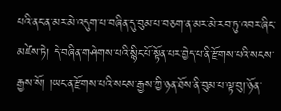པའི་ནང་ན་མར་མེ་འདུག་པ་བཞིན་དུ་བུམ་པ་བཅག་ན་མར་མེ་རབ་ཏུ་འབར་ཞིང་མཛེས་ཏེ། དེ་བཞིན་གཤེགས་པའི་སྙིང་པོ་སྟོན་པར་བྱེད་པ་ནི་རྫོགས་པའི་སངས་རྒྱས་སོ། །ཡང་ན་རྫོགས་པའི་སངས་རྒྱས་ཀྱི་ཉན་ཐོས་ནི་བུམ་པ་ལྟ་བུ།་ཉོན་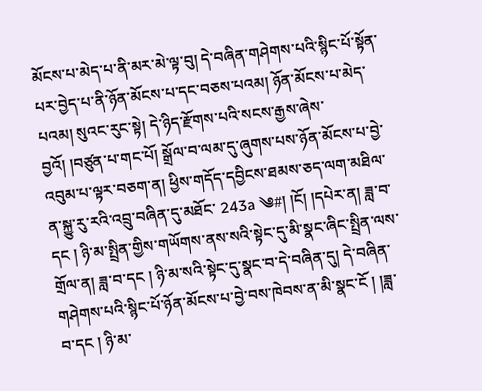མོངས་པ་མེད་པ་ནི་མར་མེ་ལྟ་བུ། དེ་བཞིན་གཤེགས་པའི་སྙིང་པོ་སྟོན་པར་བྱེད་པ་ནི་ཉོན་མོངས་པ་དང་བཅས་པའམ། ཉོན་མོངས་པ་མེད་པའམ། སུའང་རུང་སྟེ། དེ་ཉིད་རྫོགས་པའི་སངས་རྒྱས་ཞེས་བྱའོ། །བཙུན་པ་གང་པོ། སྒྲོལ་བ་ལམ་དུ་ཞུགས་པས་ཉོན་མོངས་པ་བྱེ་འབུམ་པ་ལྟར་བཅག་ན། ཕྱིས་གདོད་དབྱིངས་ཐམས་ཅད་ལག་མཐིལ་ན་སྐྱུ་རུ་རའི་འབྲུ་བཞིན་དུ་མཐོང་ 243a ༄#། །ངོ། །དཔེར་ན། ཟླ་བ་དང ། ཉི་མ་སྤྲིན་གྱིས་གཡོགས་ནས་སའི་སྟེང་དུ་མི་སྣང་ཞིང་སྤྲིན་ལས་གྲོལ་ན། ཟླ་བ་དང ། ཉི་མ་སའི་སྟེང་དུ་སྣང་བ་དེ་བཞིན་དུ། དེ་བཞིན་གཤེགས་པའི་སྙིང་པོ་ཉོན་མོངས་པ་བྱེ་བས་ཁེབས་ན་མི་སྣང་ངོ ། །ཟླ་བ་དང ། ཉི་མ་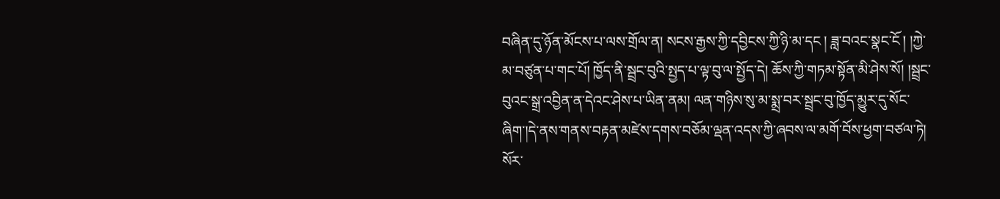བཞིན་དུ་ཉོན་མོངས་པ་ལས་གྲོལ་ན། སངས་རྒྱས་ཀྱི་དབྱིངས་ཀྱི་ཉི་མ་དང ། ཟླ་བའང་སྣང་ངོ ། །ཀྱེ་མ་བཙུན་པ་གང་པོ། ཁྱོད་ནི་སྦྲང་བུའི་སྤྱད་པ་ལྟ་བུ་ལ་སྤྱོད་དེ། ཆོས་ཀྱི་གཏམ་སྟོན་མི་ཤེས་སོ། །སྦྲང་བུའང་སྒྲ་འབྱིན་ན་དེའང་ཤེས་པ་ཡིན་ནམ། ལན་གཉིས་སུ་མ་སྨྲ་བར་སྦྲང་བུ་ཁྱོད་མྱུར་དུ་སོང་ཞིག་།དེ་ནས་གནས་བརྟན་མཛེས་དགས་བཅོམ་ལྡན་འདས་ཀྱི་ཞབས་ལ་མགོ་བོས་ཕྱག་བཙལ་ཏེ། སོར་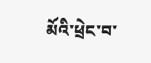མོའི་ཕྲེང་བ་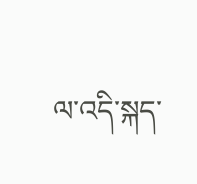ལ་འདི་སྐད་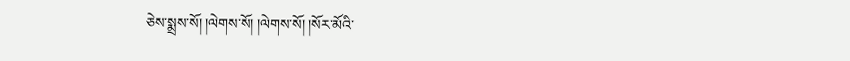ཅེས་སྨྲས་སོ། །ལེགས་སོ། །ལེགས་སོ། །སོར་མོའི་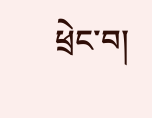ཕྲེང་བ།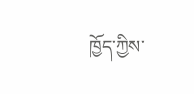ཁྱོད་ཀྱིས་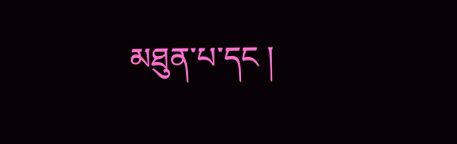མཐུན་པ་དང །